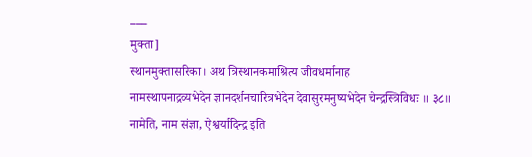___
मुक्ता]
स्थानमुक्तासरिका। अथ त्रिस्थानकमाश्रित्य जीवधर्मानाह
नामस्थापनाद्रव्यभेदेन ज्ञानदर्शनचारित्रभेदेन देवासुरमनुष्यभेदेन चेन्द्रस्त्रिविधः ॥ ३८॥
नामेति, नाम संज्ञा, ऐश्वर्यादिन्द्र इति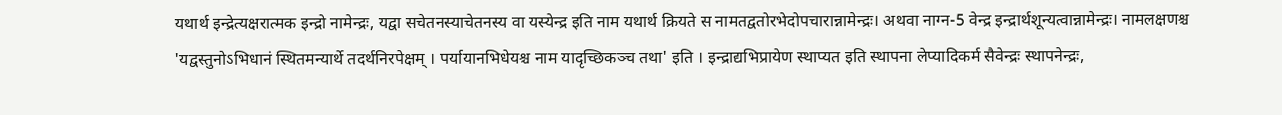यथार्थ इन्द्रेत्यक्षरात्मक इन्द्रो नामेन्द्रः, यद्वा सचेतनस्याचेतनस्य वा यस्येन्द्र इति नाम यथार्थ क्रियते स नामतद्वतोरभेदोपचारान्नामेन्द्रः। अथवा नाग्न-5 वेन्द्र इन्द्रार्थशून्यत्वान्नामेन्द्रः। नामलक्षणश्च 'यद्वस्तुनोऽभिधानं स्थितमन्यार्थे तदर्थनिरपेक्षम् । पर्यायानभिधेयश्च नाम यादृच्छिकञ्च तथा' इति । इन्द्राद्यभिप्रायेण स्थाप्यत इति स्थापना लेप्यादिकर्म सैवेन्द्रः स्थापनेन्द्रः,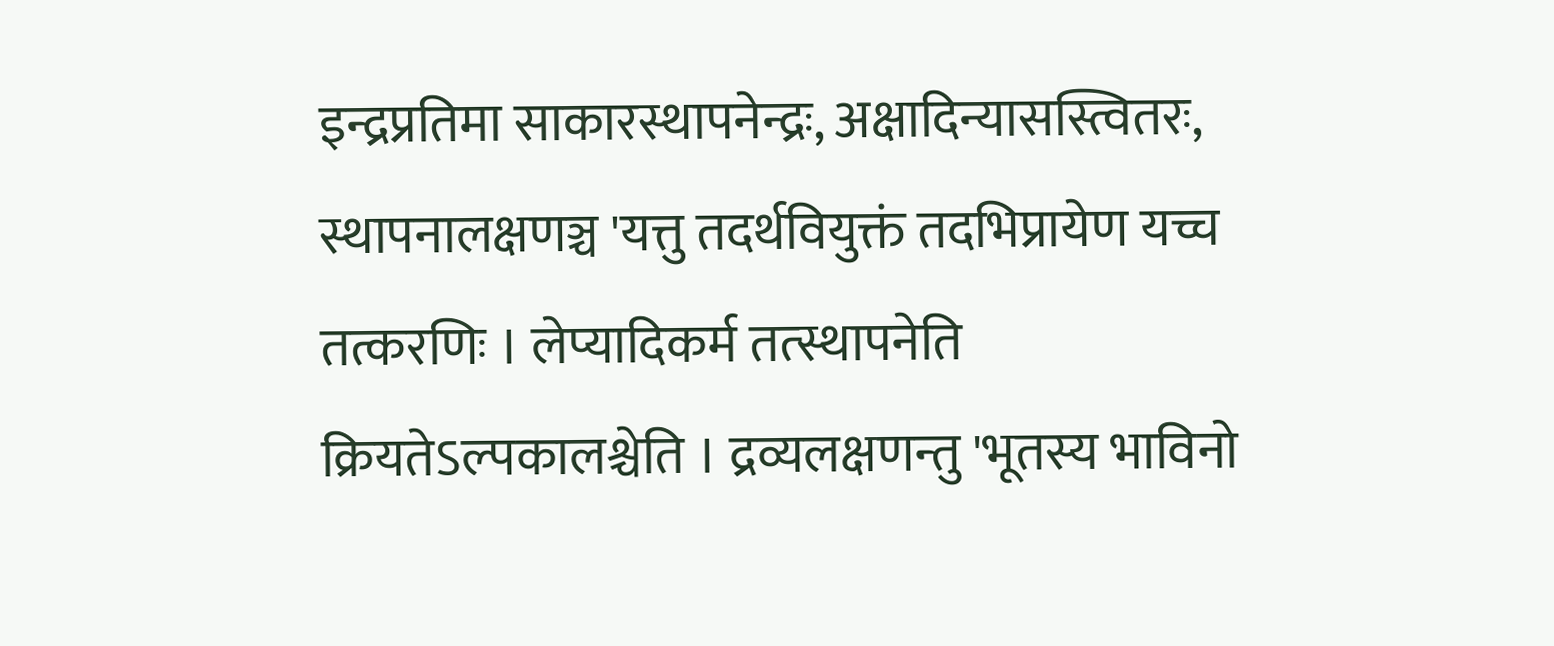इन्द्रप्रतिमा साकारस्थापनेन्द्रः, अक्षादिन्यासस्त्वितरः, स्थापनालक्षणञ्च 'यत्तु तदर्थवियुक्तं तदभिप्रायेण यच्च तत्करणिः । लेप्यादिकर्म तत्स्थापनेति क्रियतेऽल्पकालश्चेति । द्रव्यलक्षणन्तु 'भूतस्य भाविनो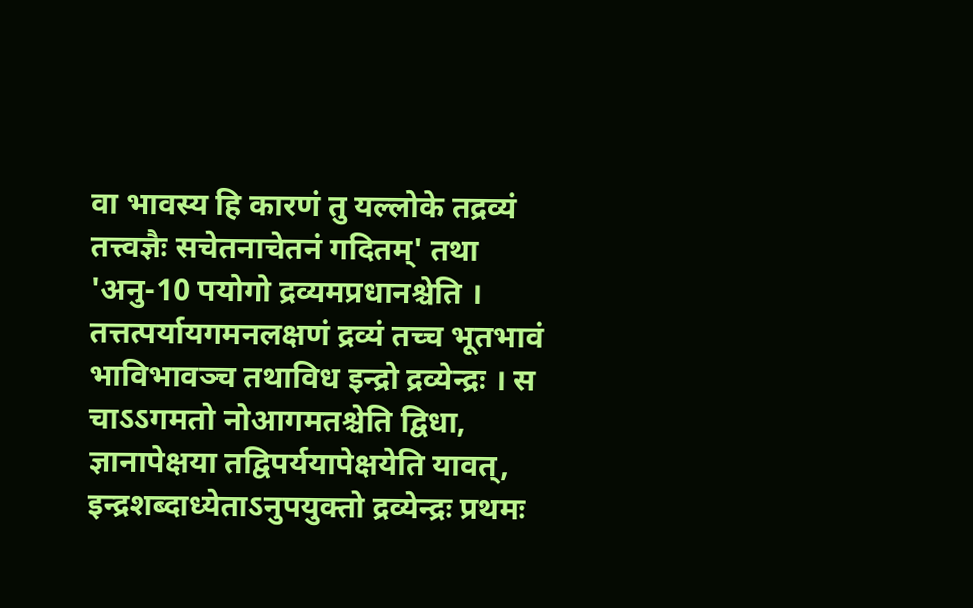वा भावस्य हि कारणं तु यल्लोके तद्रव्यं तत्त्वज्ञैः सचेतनाचेतनं गदितम्' तथा 'अनु-10 पयोगो द्रव्यमप्रधानश्चेति । तत्तत्पर्यायगमनलक्षणं द्रव्यं तच्च भूतभावं भाविभावञ्च तथाविध इन्द्रो द्रव्येन्द्रः । स चाऽऽगमतो नोआगमतश्चेति द्विधा, ज्ञानापेक्षया तद्विपर्ययापेक्षयेति यावत्, इन्द्रशब्दाध्येताऽनुपयुक्तो द्रव्येन्द्रः प्रथमः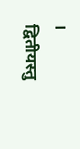। द्वितीयस्तु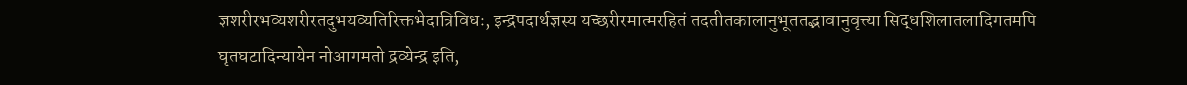ज्ञशरीरभव्यशरीरतदुभयव्यतिरिक्तभेदात्रिविधः, इन्द्रपदार्थज्ञस्य यच्छरीरमात्मरहितं तदतीतकालानुभूततद्भावानुवृत्त्या सिद्धशिलातलादिगतमपि घृतघटादिन्यायेन नोआगमतो द्रव्येन्द्र इति,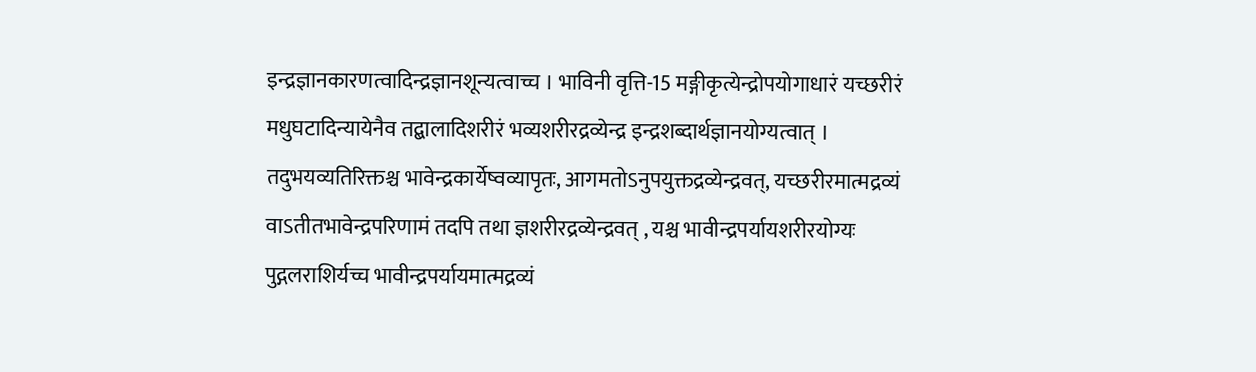इन्द्रज्ञानकारणत्वादिन्द्रज्ञानशून्यत्वाच्च । भाविनी वृत्ति-15 मङ्गीकृत्येन्द्रोपयोगाधारं यच्छरीरं मधुघटादिन्यायेनैव तद्बालादिशरीरं भव्यशरीरद्रव्येन्द्र इन्द्रशब्दार्थज्ञानयोग्यत्वात् । तदुभयव्यतिरिक्तश्च भावेन्द्रकार्येष्वव्यापृतः, आगमतोऽनुपयुक्तद्रव्येन्द्रवत्, यच्छरीरमात्मद्रव्यं वाऽतीतभावेन्द्रपरिणामं तदपि तथा ज्ञशरीरद्रव्येन्द्रवत् , यश्च भावीन्द्रपर्यायशरीरयोग्यः पुद्गलराशिर्यच्च भावीन्द्रपर्यायमात्मद्रव्यं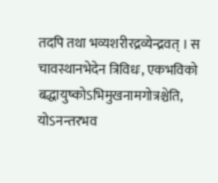तदपि तथा भव्यशरीरद्रव्येन्द्रवत् । स चावस्थानभेदेन त्रिविधः, एकभविको बद्धायुष्कोऽभिमुखनामगोत्रश्चेति, योऽनन्तरभव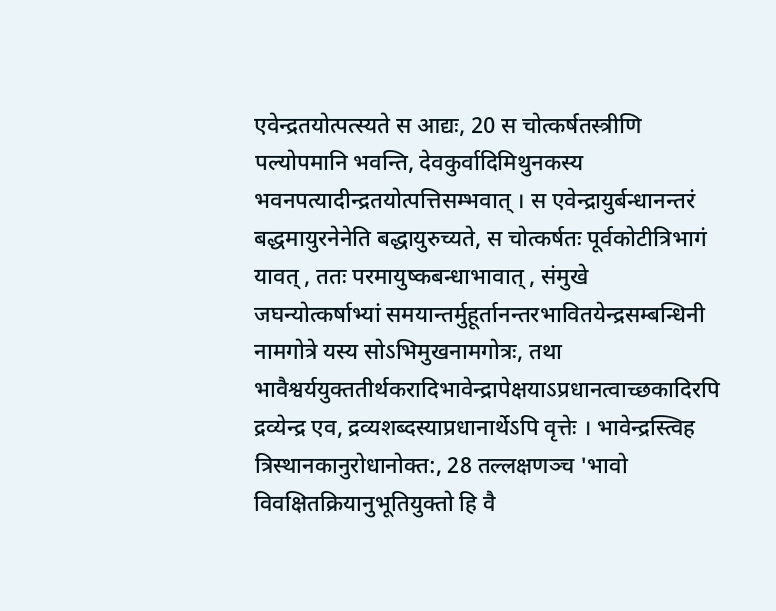एवेन्द्रतयोत्पत्स्यते स आद्यः, 20 स चोत्कर्षतस्त्रीणि पल्योपमानि भवन्ति, देवकुर्वादिमिथुनकस्य भवनपत्यादीन्द्रतयोत्पत्तिसम्भवात् । स एवेन्द्रायुर्बन्धानन्तरं बद्धमायुरनेनेति बद्धायुरुच्यते, स चोत्कर्षतः पूर्वकोटीत्रिभागं यावत् , ततः परमायुष्कबन्धाभावात् , संमुखे जघन्योत्कर्षाभ्यां समयान्तर्मुहूर्तानन्तरभावितयेन्द्रसम्बन्धिनी नामगोत्रे यस्य सोऽभिमुखनामगोत्रः, तथा भावैश्वर्ययुक्ततीर्थकरादिभावेन्द्रापेक्षयाऽप्रधानत्वाच्छकादिरपि द्रव्येन्द्र एव, द्रव्यशब्दस्याप्रधानार्थेऽपि वृत्तेः । भावेन्द्रस्त्विह त्रिस्थानकानुरोधानोक्त:, 28 तल्लक्षणञ्च 'भावो विवक्षितक्रियानुभूतियुक्तो हि वै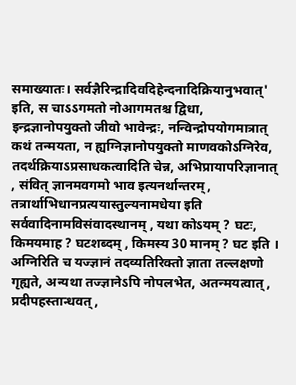समाख्यातः। सर्वज्ञैरिन्द्रादिवदिहेन्दनादिक्रियानुभवात्' इति, स चाऽऽगमतो नोआगमतश्च द्विधा, इन्द्रज्ञानोपयुक्तो जीवो भावेन्द्रः, नन्विन्द्रोपयोगमात्रात् कथं तन्मयता, न ह्यग्निज्ञानोपयुक्तो माणवकोऽग्निरेव, तदर्थक्रियाऽप्रसाधकत्वादिति चेन्न, अभिप्रायापरिज्ञानात् , संवित् ज्ञानमवगमो भाव इत्यनर्थान्तरम्, तत्रार्थाभिधानप्रत्ययास्तुल्यनामधेया इति सर्ववादिनामविसंवादस्थानम् , यथा कोऽयम् ? घटः, किमयमाह ? घटशब्दम् , किमस्य 30 मानम् ? घट इति । अग्निरिति च यज्ज्ञानं तदव्यतिरिक्तो ज्ञाता तल्लक्षणो गृह्यते, अन्यथा तज्ज्ञानेऽपि नोपलभेत, अतन्मयत्वात्, प्रदीपहस्तान्धवत्,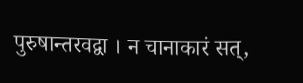पुरुषान्तरवद्वा । न चानाकारं सत्,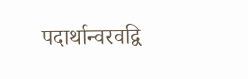पदार्थान्वरवद्वि